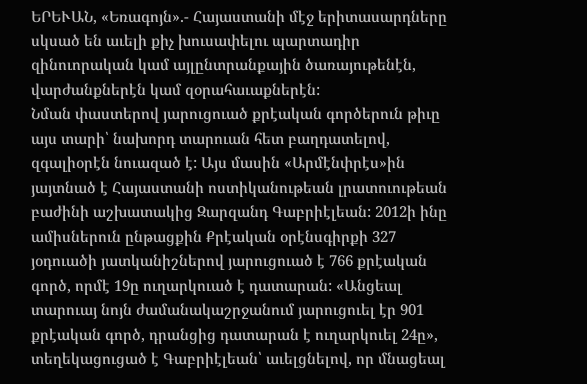ԵՐԵՒԱՆ, «Եռագոյն».- Հայաստանի մէջ երիտասարդները սկսած են աւելի քիչ խուսափելու պարտադիր զինուորական կամ այլընտրանքային ծառայութենէն, վարժանքներէն կամ զօրահաւաքներէն:
Նման փաստերով յարուցուած քրէական գործերուն թիւը այս տարի՝ նախորդ տարուան հետ բաղդատելով, զգալիօրէն նուազած է: Այս մասին «Արմէնփրէս»ին յայտնած է Հայաստանի ոստիկանութեան լրատուութեան բաժինի աշխատակից Զարզանդ Գաբրիէլեան: 2012ի ինը ամիսներուն ընթացքին Քրէական օրէնսգիրքի 327 յօդուածի յատկանիշներով յարուցուած է 766 քրէական գործ, որմէ 19ը ուղարկուած է դատարան: «Անցեալ տարուայ նոյն ժամանակաշրջանում յարուցուել էր 901 քրէական գործ, դրանցից դատարան է ուղարկուել 24ը», տեղեկացուցած է Գաբրիէլեան՝ աւելցնելով, որ մնացեալ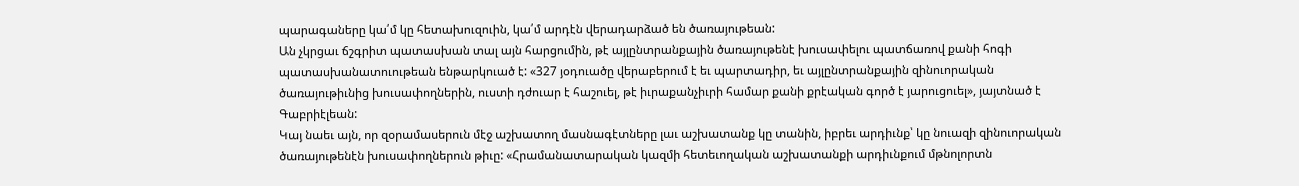պարագաները կա՛մ կը հետախուզուին, կա՛մ արդէն վերադարձած են ծառայութեան:
Ան չկրցաւ ճշգրիտ պատասխան տալ այն հարցումին, թէ այլընտրանքային ծառայութենէ խուսափելու պատճառով քանի հոգի պատասխանատուութեան ենթարկուած է: «327 յօդուածը վերաբերում է եւ պարտադիր, եւ այլընտրանքային զինուորական ծառայութիւնից խուսափողներին, ուստի դժուար է հաշուել, թէ իւրաքանչիւրի համար քանի քրէական գործ է յարուցուել», յայտնած է Գաբրիէլեան:
Կայ նաեւ այն, որ զօրամասերուն մէջ աշխատող մասնագէտները լաւ աշխատանք կը տանին, իբրեւ արդիւնք՝ կը նուազի զինուորական ծառայութենէն խուսափողներուն թիւը: «Հրամանատարական կազմի հետեւողական աշխատանքի արդիւնքում մթնոլորտն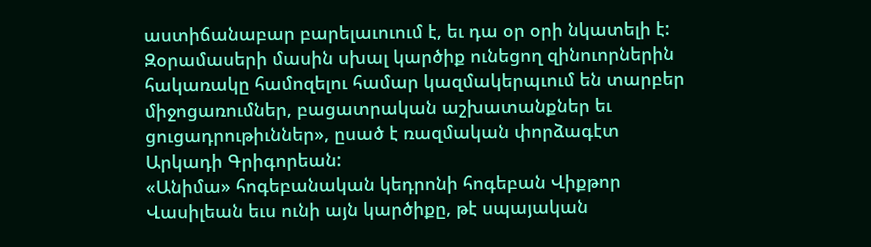աստիճանաբար բարելաւուում է, եւ դա օր օրի նկատելի է: Զօրամասերի մասին սխալ կարծիք ունեցող զինուորներին հակառակը համոզելու համար կազմակերպւում են տարբեր միջոցառումներ, բացատրական աշխատանքներ եւ ցուցադրութիւններ», ըսած է ռազմական փորձագէտ Արկադի Գրիգորեան:
«Անիմա» հոգեբանական կեդրոնի հոգեբան Վիքթոր Վասիլեան եւս ունի այն կարծիքը, թէ սպայական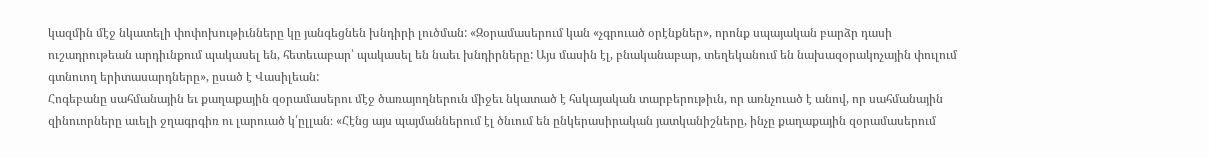կազմին մէջ նկատելի փոփոխութիւնները կը յանգեցնեն խնդիրի լուծման: «Զօրամասերում կան «չգրուած օրէնքներ», որոնք սպայական բարձր դասի ուշադրութեան արդիւնքում պակասել են, հետեւաբար՝ պակասել են նաեւ խնդիրները: Այս մասին էլ, բնականաբար, տեղեկանում են նախազօրակոչային փուլում գտնուող երիտասարդները», ըսած է Վասիլեան:
Հոգեբանը սահմանային եւ քաղաքային զօրամասերու մէջ ծառայողներուն միջեւ նկատած է հսկայական տարբերութիւն, որ առնչուած է անով, որ սահմանային զինուորները աւելի ջղագրգիռ ու լարուած կ՛ըլլան։ «Հէնց այս պայմաններում էլ ծնւում են ընկերասիրական յատկանիշները, ինչը քաղաքային զօրամասերում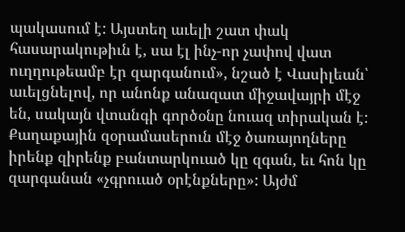պակասում է: Այստեղ աւելի շատ փակ հասարակութիւն է, սա էլ ինչ-որ չափով վատ ուղղութեամբ էր զարգանում», նշած է Վասիլեան՝ աւելցնելով, որ անոնք անազատ միջավայրի մէջ են, սակայն վտանգի գործօնը նուազ տիրական է: Քաղաքային զօրամասերուն մէջ ծառայողները իրենք զիրենք բանտարկուած կը զգան, եւ հոն կը զարգանան «չգրուած օրէնքները»: Այժմ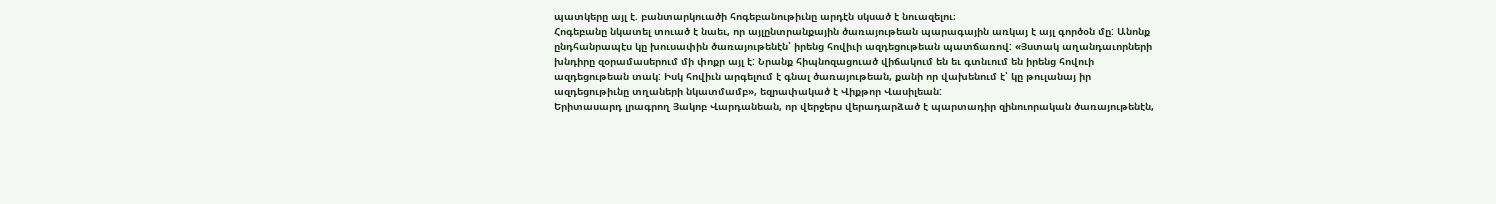պատկերը այլ է. բանտարկուածի հոգեբանութիւնը արդէն սկսած է նուազելու։
Հոգեբանը նկատել տուած է նաեւ, որ այլընտրանքային ծառայութեան պարագային առկայ է այլ գործօն մը: Անոնք ընդհանրապէս կը խուսափին ծառայութենէն՝ իրենց հովիւի ազդեցութեան պատճառով: «Յստակ աղանդաւորների խնդիրը զօրամասերում մի փոքր այլ է: Նրանք հիպնոզացուած վիճակում են եւ գտնւում են իրենց հովուի ազդեցութեան տակ: Իսկ հովիւն արգելում է գնալ ծառայութեան, քանի որ վախենում է՝ կը թուլանայ իր ազդեցութիւնը տղաների նկատմամբ», եզրափակած է Վիքթոր Վասիլեան:
Երիտասարդ լրագրող Յակոբ Վարդանեան, որ վերջերս վերադարձած է պարտադիր զինուորական ծառայութենէն,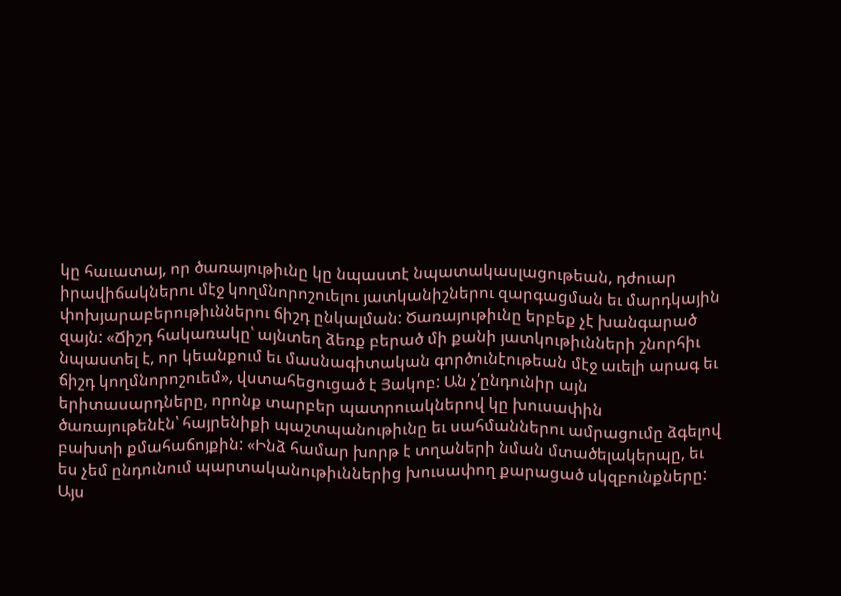կը հաւատայ, որ ծառայութիւնը կը նպաստէ նպատակասլացութեան, դժուար իրավիճակներու մէջ կողմնորոշուելու յատկանիշներու զարգացման եւ մարդկային փոխյարաբերութիւններու ճիշդ ընկալման: Ծառայութիւնը երբեք չէ խանգարած զայն: «Ճիշդ հակառակը՝ այնտեղ ձեռք բերած մի քանի յատկութիւնների շնորհիւ նպաստել է, որ կեանքում եւ մասնագիտական գործունէութեան մէջ աւելի արագ եւ ճիշդ կողմնորոշուեմ», վստահեցուցած է Յակոբ: Ան չ՛ընդունիր այն երիտասարդները, որոնք տարբեր պատրուակներով կը խուսափին ծառայութենէն՝ հայրենիքի պաշտպանութիւնը եւ սահմաններու ամրացումը ձգելով բախտի քմահաճոյքին: «Ինձ համար խորթ է տղաների նման մտածելակերպը, եւ ես չեմ ընդունում պարտականութիւններից խուսափող քարացած սկզբունքները: Այս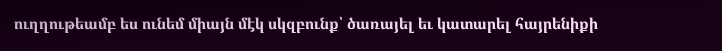ուղղութեամբ ես ունեմ միայն մէկ սկզբունք՝ ծառայել եւ կատարել հայրենիքի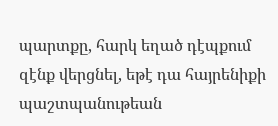պարտքը, հարկ եղած դէպքում զէնք վերցնել, եթէ դա հայրենիքի պաշտպանութեան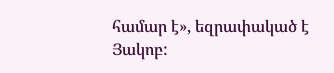համար է», եզրափակած է Յակոբ: